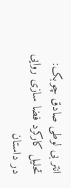انتر بی لوطی صادق چوبک: تحلیل کارکرد فضا سازی روایی در داستان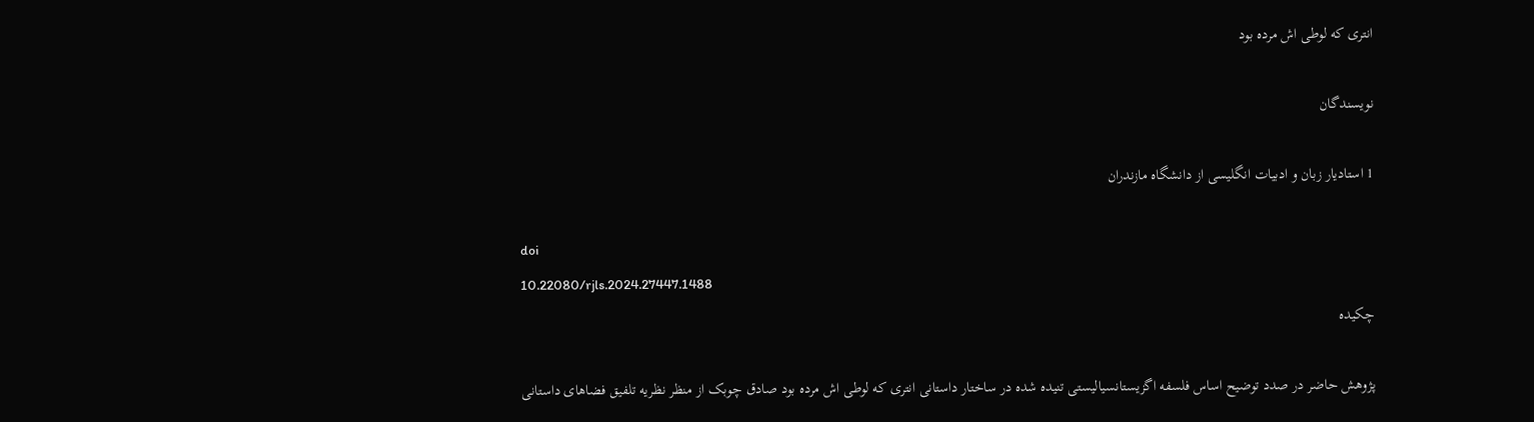انتری که لوطی اش مرده بود

نویسندگان

1 استادیار زبان و ادبیات انگلیسی از دانشگاه مازندران

doi
10.22080/rjls.2024.27447.1488
چکیده

پژوهش حاضر در صدد توضیح اساس فلسفه اگزیستانسیالیستی تنیده شده در ساختار داستانی انتری که لوطی اش مرده بود صادق چوبک از منظر نظریه تلفیق فضاهای داستانی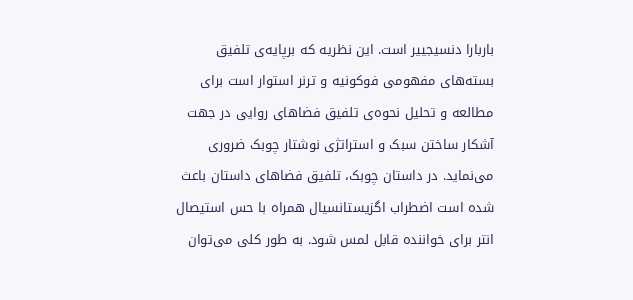باربارا دنسیجییر است. این نظریه که برپایه‌ی تلفیق بسته‌های مفهومی فوکونیه و ترنر استوار است برای مطالعه و تحلیل نحوه‌ی تلفیق فضاهای روایی در جهت آشکار ساختن سبک و استراتژی نوشتار چوبک ضروری می‌نماید. در داستان چوبک، تلفیق فضاهای داستان باعث شده ‌است اضطراب اگزیستانسیال همراه با حس استیصال انتر برای خواننده قابل لمس شود. به طور کلی می‌توان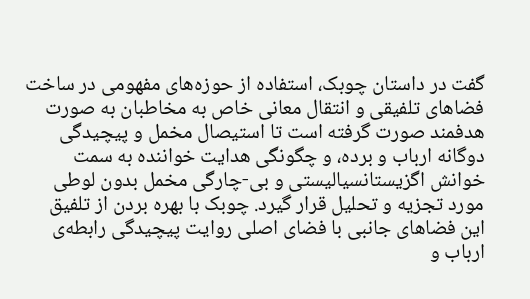گفت در داستان چوبک، استفاده از حوزه‌های مفهومی در ساخت فضاهای تلفیقی و انتقال معانی خاص به مخاطبان به صورت هدفمند صورت گرفته است تا استیصال مخمل و پیچیدگی دوگانه ارباب و برده، و چگونگی هدایت خواننده به سمت خوانش اگزیستانسیالیستی و بی-چارگی مخمل بدون لوطی مورد تجزیه و تحلیل قرار گیرد. چوبک با بهره بردن از تلفیق این فضاهای جانبی با فضای اصلی روایت پیچیدگی رابطه‌ی ارباب و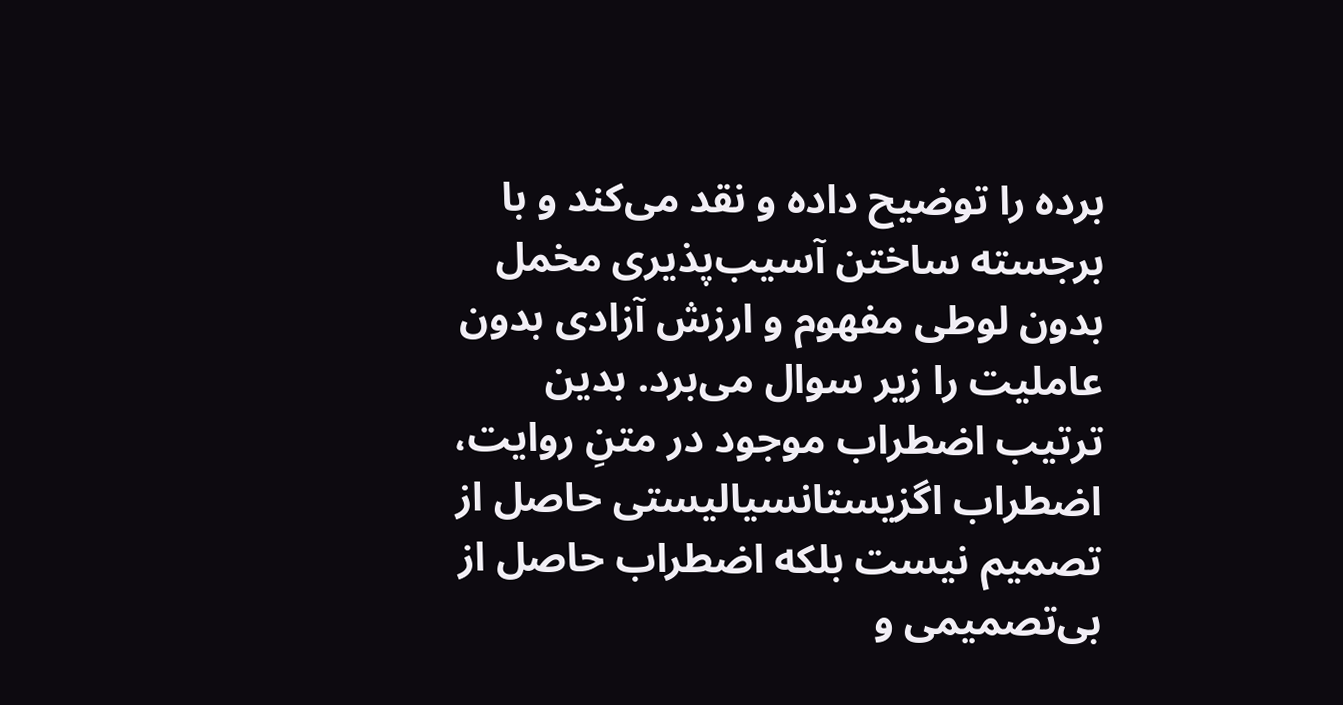برده را توضیح داده و نقد می‌کند و با برجسته ساختن آسیب‌پذیری مخمل بدون لوطی مفهوم و ارزش آزادی بدون عاملیت را زیر سوال می‌برد. بدین ترتیب اضطراب موجود در متنِ روایت، اضطراب اگزیستانسیالیستی حاصل از تصمیم نیست بلکه اضطراب حاصل از بی‌تصمیمی و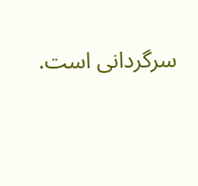سرگردانی ‌است.